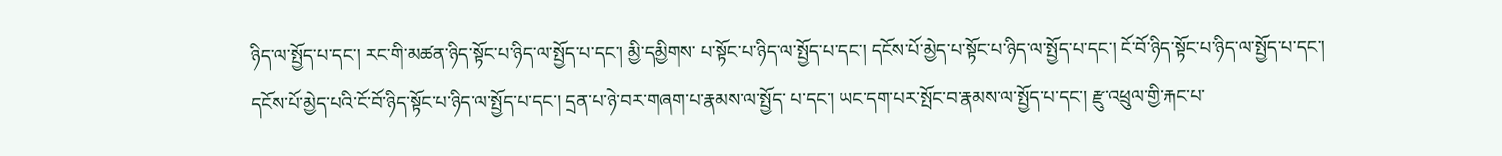ཉིད་ལ་སྤྱོད་པ་དང་། རང་གི་མཚན་ཉིད་སྟོང་པ་ཉིད་ལ་སྤྱོད་པ་དང་། མྱི་དམྱིགས་ པ་སྟོང་པ་ཉིད་ལ་སྤྱོད་པ་དང་། དངོས་པོ་མྱེད་པ་སྟོང་པ་ཉིད་ལ་སྤྱོད་པ་དང་། ངོ་བོ་ཉིད་སྟོང་པ་ཉིད་ལ་སྤྱོད་པ་དང་། དངོས་པོ་མྱེད་པའི་ངོ་བོ་ཉིད་སྟོང་པ་ཉིད་ལ་སྤྱོད་པ་དང་། དྲན་པ་ཉེ་བར་གཞག་པ་རྣམས་ལ་སྤྱོད་ པ་དང་། ཡང་དག་པར་སྤོང་བ་རྣམས་ལ་སྤྱོད་པ་དང་། རྫུ་འཕྲུལ་གྱི་རྐང་པ་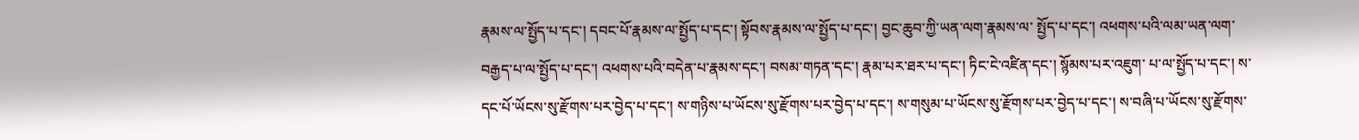རྣམས་ལ་སྤྱོད་པ་དང་། དབང་པོ་རྣམས་ལ་སྤྱོད་པ་དང་། སྟོབས་རྣམས་ལ་སྤྱོད་པ་དང་། བྱང་ཆུབ་ཀྱི་ཡན་ལག་རྣམས་ལ་ སྤྱོད་པ་དང་། འཕགས་པའི་ལམ་ཡན་ལག་བརྒྱད་པ་ལ་སྤྱོད་པ་དང་། འཕགས་པའི་བདེན་པ་རྣམས་དང་། བསམ་གཏན་དང་། རྣམ་པར་ཐར་པ་དང་། ཏིང་ངེ་འཛིན་དང་། སྙོམས་པར་འཇུག་ པ་ལ་སྤྱོད་པ་དང་། ས་དང་པོ་ཡོངས་སུ་རྫོགས་པར་བྱེད་པ་དང་། ས་གཉིས་པ་ཡོངས་སུ་རྫོགས་པར་བྱེད་པ་དང་། ས་གསུམ་པ་ཡོངས་སུ་རྫོགས་པར་བྱེད་པ་དང་། ས་བཞི་པ་ཡོངས་སུ་རྫོགས་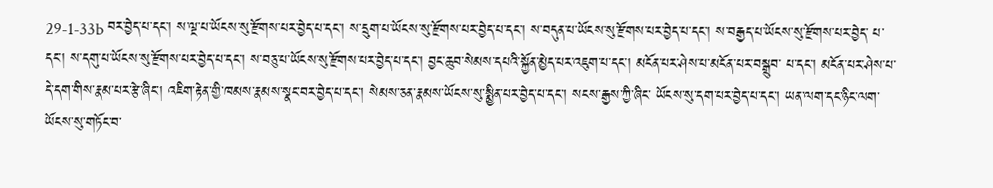29-1-33b བར་བྱེད་པ་དང་། ས་ལྔ་པ་ཡོངས་སུ་རྫོགས་པར་བྱེད་པ་དང་། ས་དྲུག་པ་ཡོངས་སུ་རྫོགས་པར་བྱེད་པ་དང་། ས་བདུན་པ་ཡོངས་སུ་རྫོགས་པར་བྱེད་པ་དང་། ས་བརྒྱད་པ་ཡོངས་སུ་རྫོགས་པར་བྱེད་ པ་དང་། ས་དགུ་པ་ཡོངས་སུ་རྫོགས་པར་བྱེད་པ་དང་། ས་བཅུ་པ་ཡོངས་སུ་རྫོགས་པར་བྱེད་པ་དང་། བྱང་ཆུབ་སེམས་དཔའི་སྐྱོན་མྱེད་པར་འཇུག་པ་དང་། མངོན་པར་ཤེས་པ་མངོན་པར་བསྒྲུབ་ པ་དང་། མངོན་པར་ཤེས་པ་དེ་དག་གིས་རྣམ་པར་རྩེ་ཞིང་། འཇིག་རྟེན་གྱི་ཁམས་རྣམས་སྣང་བར་བྱེད་པ་དང་། སེམས་ཅན་རྣམས་ཡོངས་སུ་སྨྱིན་པར་བྱེད་པ་དང་། སངས་རྒྱས་ཀྱི་ཞིང་ ཡོངས་སུ་དག་པར་བྱེད་པ་དང་། ཡན་ལག་དང་ཉིང་ལག་ཡོངས་སུ་གཏོང་བ་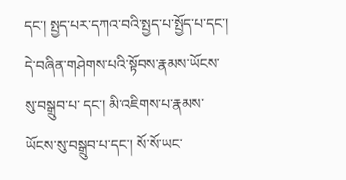དང་། སྤྱད་པར་དཀའ་བའི་སྤྱད་པ་སྤྱོད་པ་དང་། དེ་བཞིན་གཤེགས་པའི་སྟོབས་རྣམས་ཡོངས་སུ་བསྒྲུབ་པ་ དང་། མི་འཇིགས་པ་རྣམས་ཡོངས་སུ་བསྒྲུབ་པ་དང་། སོ་སོ་ཡང་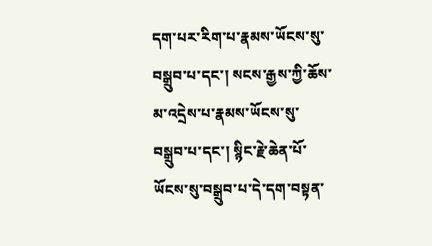དག་པར་རིག་པ་རྣམས་ཡོངས་སུ་བསྒྲུབ་པ་དང་། སངས་རྒྱས་ཀྱི་ཆོས་མ་འདྲེས་པ་རྣམས་ཡོངས་སུ་བསྒྲུབ་པ་དང་། སྙིང་རྗེ་ཆེན་པོ་ཡོངས་སུ་བསྒྲུབ་པ་དེ་དག་བསྟན་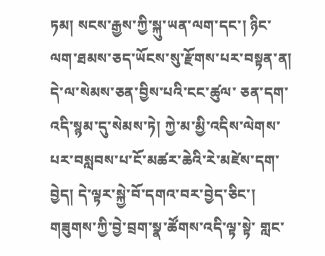ཏམ། སངས་རྒྱས་ཀྱི་སྐུ་ཡན་ལག་དང་། ཉིང་ལག་ཐམས་ཅད་ཡོངས་སུ་རྫོགས་པར་བསྟན་ན། དེ་ལ་སེམས་ཅན་བྱིས་པའི་ངང་ཚུལ་ ཅན་དག་འདི་སྙམ་དུ་སེམས་ཏེ། ཀྱེ་མ་མྱི་འདིས་ལེགས་པར་བསླབས་པ་ངོ་མཚར་ཆེའི་རེ་མཛེས་དག་བྱེད། དེ་ལྟར་སྐྱེ་བོ་དགའ་བར་བྱེད་ཅིང་། གཟུགས་ཀྱི་བྱེ་བྲག་སྣ་ཚོགས་འདི་ལྟ་སྟེ་ གླང་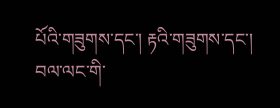པོའི་གཟུགས་དང་། རྟའི་གཟུགས་དང་། བལ་ལང་གི་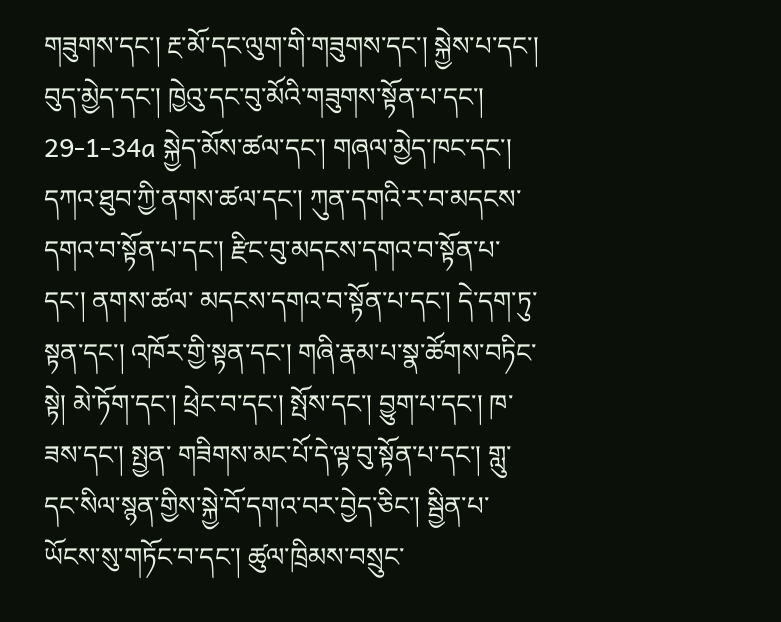གཟུགས་དང་། རྔ་མོ་དང་ལུག་གི་གཟུགས་དང་། སྐྱེས་པ་དང་། བུད་མྱེད་དང་། ཁྱེའུ་དང་བུ་མོའི་གཟུགས་སྟོན་པ་དང་། 29-1-34a སྐྱེད་མོས་ཚལ་དང་། གཞལ་མྱེད་ཁང་དང་། དཀའ་ཐུབ་ཀྱི་ནགས་ཚལ་དང་། ཀུན་དགའི་ར་བ་མདངས་དགའ་བ་སྟོན་པ་དང་། རྫིང་བུ་མདངས་དགའ་བ་སྟོན་པ་དང་། ནགས་ཚལ་ མདངས་དགའ་བ་སྟོན་པ་དང་། དེ་དག་ཏུ་སྟན་དང་། འཁོར་གྱི་སྟན་དང་། གཞི་རྣམ་པ་སྣ་ཚོགས་བཏིང་སྟེ། མེ་ཏོག་དང་། ཕྲེང་བ་དང་། སྤོས་དང་། བྱུག་པ་དང་། ཁ་ཟས་དང་། སྤྱན་ གཟིགས་མང་པོ་དེ་ལྟ་བུ་སྟོན་པ་དང་། གླུ་དང་སིལ་སྙན་གྱིས་སྐྱེ་བོ་དགའ་བར་བྱེད་ཅིང་། སྦྱིན་པ་ཡོངས་སུ་གཏོང་བ་དང་། ཚུལ་ཁྲིམས་བསྲུང་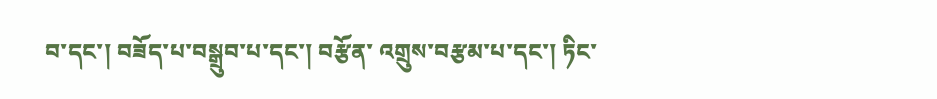བ་དང་། བཟོད་པ་བསྒྲུབ་པ་དང་། བརྩོན་ འགྲུས་བརྩམ་པ་དང་། ཏིང་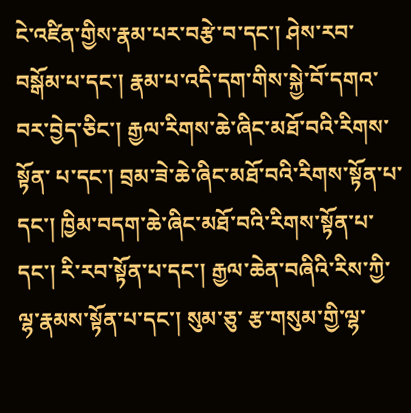ངེ་འཛིན་གྱིས་རྣམ་པར་བརྩེ་བ་དང་། ཤེས་རབ་བསྒོམ་པ་དང་། རྣམ་པ་འདི་དག་གིས་སྐྱེ་བོ་དགའ་བར་བྱེད་ཅིང་། རྒྱལ་རིགས་ཆེ་ཞིང་མཐོ་བའི་རིགས་སྟོན་ པ་དང་། བྲམ་ཟེ་ཆེ་ཞིང་མཐོ་བའི་རིགས་སྟོན་པ་དང་། ཁྱིམ་བདག་ཆེ་ཞིང་མཐོ་བའི་རིགས་སྟོན་པ་དང་། རི་རབ་སྟོན་པ་དང་། རྒྱལ་ཆེན་བཞིའི་རིས་ཀྱི་ལྷ་རྣམས་སྟོན་པ་དང་། སུམ་ཅུ་ རྩ་གསུམ་གྱི་ལྷ་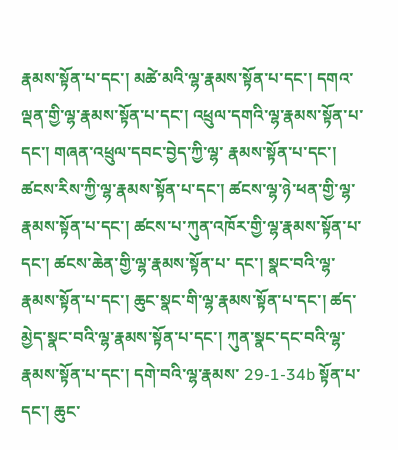རྣམས་སྟོན་པ་དང་། མཚེ་མའི་ལྷ་རྣམས་སྟོན་པ་དང་། དགའ་ལྡན་གྱི་ལྷ་རྣམས་སྟོན་པ་དང་། འཕྲུལ་དགའི་ལྷ་རྣམས་སྟོན་པ་དང་། གཞན་འཕྲུལ་དབང་བྱེད་ཀྱི་ལྷ་ རྣམས་སྟོན་པ་དང་། ཚངས་རིས་ཀྱི་ལྷ་རྣམས་སྟོན་པ་དང་། ཚངས་ལྷ་ཉེ་ཕན་གྱི་ལྷ་རྣམས་སྟོན་པ་དང་། ཚངས་པ་ཀུན་འཁོར་གྱི་ལྷ་རྣམས་སྟོན་པ་དང་། ཚངས་ཆེན་གྱི་ལྷ་རྣམས་སྟོན་པ་ དང་། སྣང་བའི་ལྷ་རྣམས་སྟོན་པ་དང་། ཆུང་སྣང་གི་ལྷ་རྣམས་སྟོན་པ་དང་། ཚད་མྱེད་སྣང་བའི་ལྷ་རྣམས་སྟོན་པ་དང་། ཀུན་སྣང་དང་བའི་ལྷ་རྣམས་སྟོན་པ་དང་། དགེ་བའི་ལྷ་རྣམས་ 29-1-34b སྟོན་པ་དང་། ཆུང་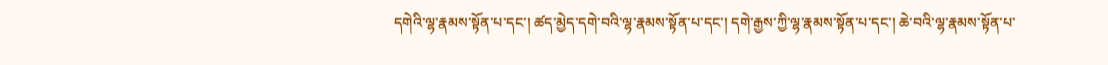དགེའི་ལྷ་རྣམས་སྟོན་པ་དང་། ཚད་མྱེད་དགེ་བའི་ལྷ་རྣམས་སྟོན་པ་དང་། དགེ་རྒྱས་ཀྱི་ལྷ་རྣམས་སྟོན་པ་དང་། ཆེ་བའི་ལྷ་རྣམས་སྟོན་པ་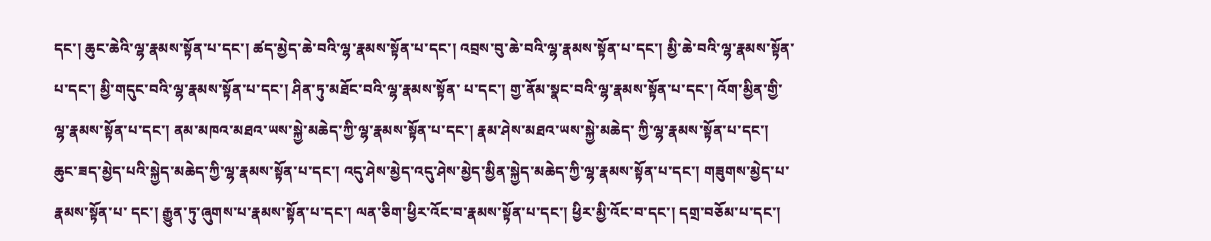དང་། ཆུང་ཆེའི་ལྷ་རྣམས་སྟོན་པ་དང་། ཚད་མྱེད་ཆེ་བའི་ལྷ་རྣམས་སྟོན་པ་དང་། འབྲས་བུ་ཆེ་བའི་ལྷ་རྣམས་སྟོན་པ་དང་། མྱི་ཆེ་བའི་ལྷ་རྣམས་སྟོན་པ་དང་། མྱི་གདུང་བའི་ལྷ་རྣམས་སྟོན་པ་དང་། ཤིན་ཏུ་མཐོང་བའི་ལྷ་རྣམས་སྟོན་ པ་དང་། གྱ་ནོམ་སྣང་བའི་ལྷ་རྣམས་སྟོན་པ་དང་། འོག་མྱིན་གྱི་ལྷ་རྣམས་སྟོན་པ་དང་། ནམ་མཁའ་མཐའ་ཡས་སྐྱེ་མཆེད་ཀྱི་ལྷ་རྣམས་སྟོན་པ་དང་། རྣམ་ཤེས་མཐའ་ཡས་སྐྱེ་མཆེད་ ཀྱི་ལྷ་རྣམས་སྟོན་པ་དང་། ཆུང་ཟད་མྱེད་པའི་སྐྱེད་མཆེད་ཀྱི་ལྷ་རྣམས་སྟོན་པ་དང་། འདུ་ཤེས་མྱེད་འདུ་ཤེས་མྱེད་མྱིན་སྐྱེད་མཆེད་ཀྱི་ལྷ་རྣམས་སྟོན་པ་དང་། གཟུགས་མྱེད་པ་རྣམས་སྟོན་པ་ དང་། རྒྱུན་ཏུ་ཞུགས་པ་རྣམས་སྟོན་པ་དང་། ལན་ཅིག་ཕྱིར་འོང་བ་རྣམས་སྟོན་པ་དང་། ཕྱིར་མྱི་འོང་བ་དང་། དགྲ་བཅོམ་པ་དང་།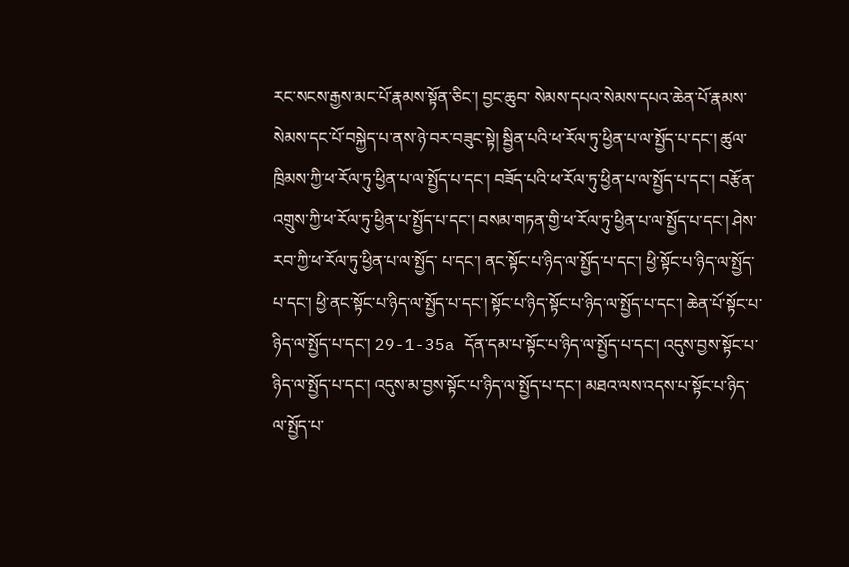རང་སངས་རྒྱས་མང་པོ་རྣམས་སྟོན་ཅིང་། བྱང་ཆུབ་ སེམས་དཔའ་སེམས་དཔའ་ཆེན་པོ་རྣམས་སེམས་དང་པོ་བསྐྱེད་པ་ནས་ཉེ་བར་བཟུང་སྟེ། སྦྱིན་པའི་ཕ་རོལ་ཏུ་ཕྱིན་པ་ལ་སྤྱོད་པ་དང་། ཚུལ་ཁྲིམས་ཀྱི་ཕ་རོལ་ཏུ་ཕྱིན་པ་ལ་སྤྱོད་པ་དང་། བཟོད་པའི་ཕ་རོལ་ཏུ་ཕྱིན་པ་ལ་སྤྱོད་པ་དང་། བརྩོན་འགྲུས་ཀྱི་ཕ་རོལ་ཏུ་ཕྱིན་པ་སྤྱོད་པ་དང་། བསམ་གཏན་གྱི་ཕ་རོལ་ཏུ་ཕྱིན་པ་ལ་སྤྱོད་པ་དང་། ཤེས་རབ་ཀྱི་ཕ་རོལ་ཏུ་ཕྱིན་པ་ལ་སྤྱོད་ པ་དང་། ནང་སྟོང་པ་ཉིད་ལ་སྤྱོད་པ་དང་། ཕྱི་སྟོང་པ་ཉིད་ལ་སྤྱོད་པ་དང་། ཕྱི་ནང་སྟོང་པ་ཉིད་ལ་སྤྱོད་པ་དང་། སྟོང་པ་ཉིད་སྟོང་པ་ཉིད་ལ་སྤྱོད་པ་དང་། ཆེན་པོ་སྟོང་པ་ཉིད་ལ་སྤྱོད་པ་དང་། 29-1-35a དོན་དམ་པ་སྟོང་པ་ཉིད་ལ་སྤྱོད་པ་དང་། འདུས་བྱས་སྟོང་པ་ཉིད་ལ་སྤྱོད་པ་དང་། འདུས་མ་བྱས་སྟོང་པ་ཉིད་ལ་སྤྱོད་པ་དང་། མཐའ་ལས་འདས་པ་སྟོང་པ་ཉིད་ལ་སྤྱོད་པ་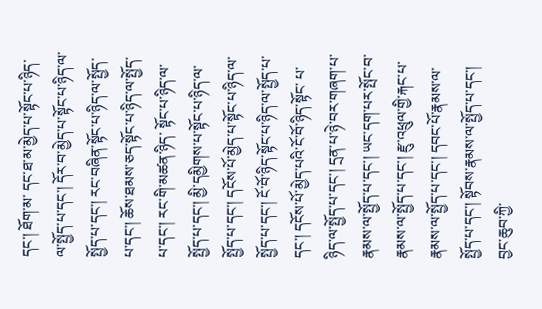དང་། ཐོག་མ་ དང་ཐ་མ་མྱེད་པ་སྟོང་པ་ཉིད་ལ་སྤྱོད་པ་དང་། དོར་བ་མྱེད་པ་སྟོང་པ་ཉིད་ལ་སྤྱོད་པ་དང་། རང་བཞིན་སྟོང་པ་ཉིད་ལ་སྤྱོད་པ་དང་། ཆོས་ཐམས་ཅད་སྟོང་པ་ཉིད་ལ་སྤྱོད་པ་དང་། རང་གི་མཚན་ཉིད་ སྟོང་པ་ཉིད་ལ་སྤྱོད་པ་དང་། མྱི་དམྱིགས་པ་སྟོང་པ་ཉིད་ལ་སྤྱོད་པ་དང་། དངོས་པོ་མྱེད་པ་སྟོང་པ་ཉིད་ལ་སྤྱོད་པ་དང་། ངོ་བོ་ཉིད་སྟོང་པ་ཉིད་ལ་སྤྱོད་པ་དང་། དངོས་པོ་མྱེད་པའི་ངོ་བོ་ཉིད་སྟོང་ པ་ཉིད་ལ་སྤྱོད་པ་དང་། དྲན་པ་ཉེ་བར་གཞག་པ་རྣམས་ལ་སྤྱོད་པ་དང་། ཡང་དག་པར་སྤོང་བ་རྣམས་ལ་སྤྱོད་པ་དང་། རྫུ་འཕྲུལ་གྱི་རྐང་པ་རྣམས་ལ་སྤྱོད་པ་དང་། དབང་པོ་རྣམས་ལ་སྤྱོད་པ་དང་། སྟོབས་རྣམས་ལ་སྤྱོད་པ་དང་། བྱང་ཆུབ་ཀྱི་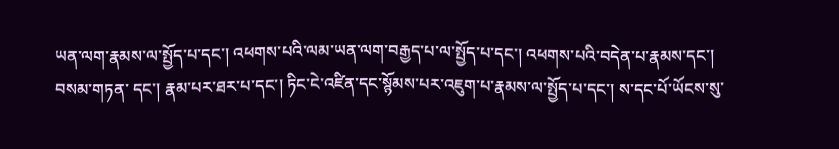ཡན་ལག་རྣམས་ལ་སྤྱོད་པ་དང་། འཕགས་པའི་ལམ་ཡན་ལག་བརྒྱད་པ་ལ་སྤྱོད་པ་དང་། འཕགས་པའི་བདེན་པ་རྣམས་དང་། བསམ་གཏན་ དང་། རྣམ་པར་ཐར་པ་དང་། ཏིང་ངེ་འཛིན་དང་སྙོམས་པར་འཇུག་པ་རྣམས་ལ་སྤྱོད་པ་དང་། ས་དང་པོ་ཡོངས་སུ་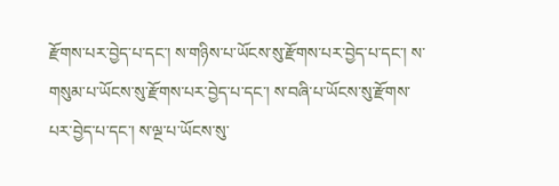རྫོགས་པར་བྱེད་པ་དང་། ས་གཉིས་པ་ཡོངས་སུ་རྫོགས་པར་བྱེད་པ་དང་། ས་གསུམ་པ་ཡོངས་སུ་རྫོགས་པར་བྱེད་པ་དང་། ས་བཞི་པ་ཡོངས་སུ་རྫོགས་པར་བྱེད་པ་དང་། ས་ལྔ་པ་ཡོངས་སུ་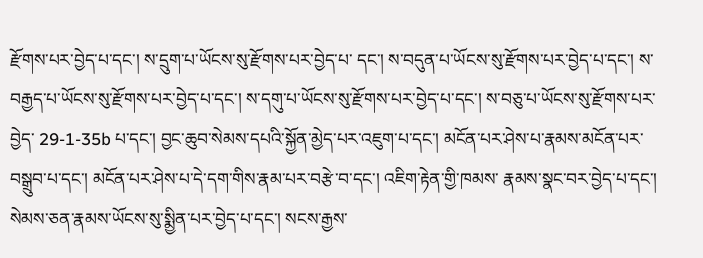རྫོགས་པར་བྱེད་པ་དང་། ས་དྲུག་པ་ཡོངས་སུ་རྫོགས་པར་བྱེད་པ་ དང་། ས་བདུན་པ་ཡོངས་སུ་རྫོགས་པར་བྱེད་པ་དང་། ས་བརྒྱད་པ་ཡོངས་སུ་རྫོགས་པར་བྱེད་པ་དང་། ས་དགུ་པ་ཡོངས་སུ་རྫོགས་པར་བྱེད་པ་དང་། ས་བཅུ་པ་ཡོངས་སུ་རྫོགས་པར་བྱེད་ 29-1-35b པ་དང་། བྱང་ཆུབ་སེམས་དཔའི་སྐྱོན་མྱེད་པར་འཇུག་པ་དང་། མངོན་པར་ཤེས་པ་རྣམས་མངོན་པར་བསྒྲུབ་པ་དང་། མངོན་པར་ཤེས་པ་དེ་དག་གིས་རྣམ་པར་བརྩེ་བ་དང་། འཇིག་རྟེན་གྱི་ཁམས་ རྣམས་སྣང་བར་བྱེད་པ་དང་། སེམས་ཅན་རྣམས་ཡོངས་སུ་སྨྱིན་པར་བྱེད་པ་དང་། སངས་རྒྱས་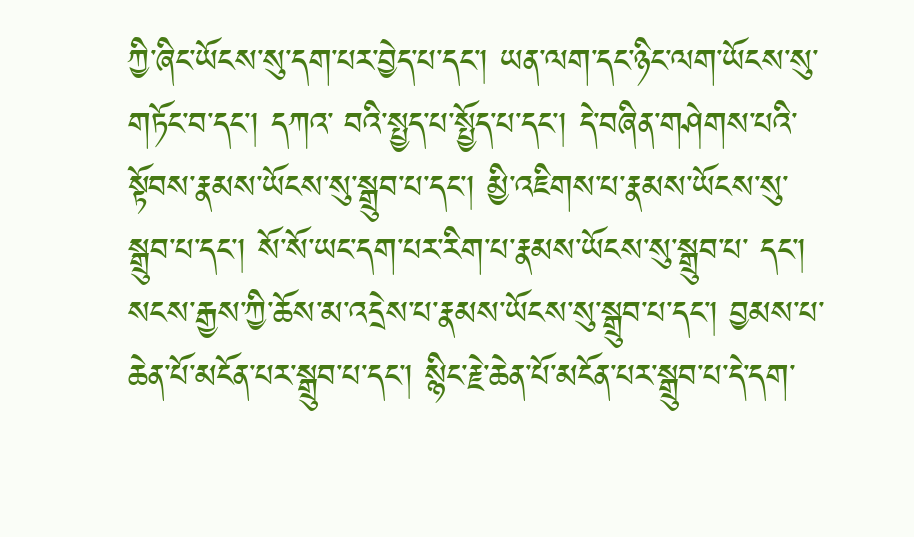ཀྱི་ཞིང་ཡོངས་སུ་དག་པར་བྱེད་པ་དང་། ཡན་ལག་དང་ཉིང་ལག་ཡོངས་སུ་གཏོང་བ་དང་། དཀའ་ བའི་སྤྱད་པ་སྤྱོད་པ་དང་། དེ་བཞིན་གཤེགས་པའི་སྟོབས་རྣམས་ཡོངས་སུ་སྒྲུབ་པ་དང་། མྱི་འཇིགས་པ་རྣམས་ཡོངས་སུ་སྒྲུབ་པ་དང་། སོ་སོ་ཡང་དག་པར་རིག་པ་རྣམས་ཡོངས་སུ་སྒྲུབ་པ་ དང་། སངས་རྒྱས་ཀྱི་ཆོས་མ་འདྲེས་པ་རྣམས་ཡོངས་སུ་སྒྲུབ་པ་དང་། བྱམས་པ་ཆེན་པོ་མངོན་པར་སྒྲུབ་པ་དང་། སྙིང་རྗེ་ཆེན་པོ་མངོན་པར་སྒྲུབ་པ་དེ་དག་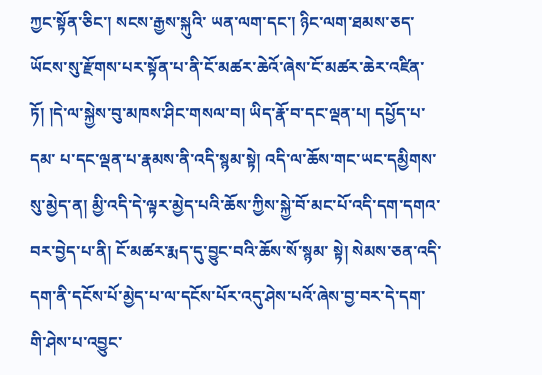ཀྱང་སྟོན་ཅིང་། སངས་རྒྱས་སྐུའི་ ཡན་ལག་དང་། ཉིང་ལག་ཐམས་ཅད་ཡོངས་སུ་རྫོགས་པར་སྟོན་པ་ནི་ངོ་མཚར་ཆེའོ་ཞེས་ངོ་མཚར་ཆེར་འཛིན་ཏོ། །དེ་ལ་སྐྱེས་བུ་མཁས་ཤིང་གསལ་བ། ཡིད་རྣོ་བ་དང་ལྡན་པ། དཔྱོད་པ་དམ་ པ་དང་ལྡན་པ་རྣམས་ནི་འདི་སྙམ་སྟེ། འདི་ལ་ཆོས་གང་ཡང་དམྱིགས་སུ་མྱེད་ན། མྱི་འདི་དེ་ལྟར་མྱེད་པའི་ཆོས་ཀྱིས་སྐྱེ་བོ་མང་པོ་འདི་དག་དགའ་བར་བྱེད་པ་ནི། ངོ་མཚར་རྨད་དུ་བྱུང་བའི་ཆོས་སོ་སྙམ་ སྟེ། སེམས་ཅན་འདི་དག་ནི་དངོས་པོ་མྱེད་པ་ལ་དངོས་པོར་འདུ་ཤེས་པའོ་ཞེས་བྱ་བར་དེ་དག་གི་ཤེས་པ་འབྱུང་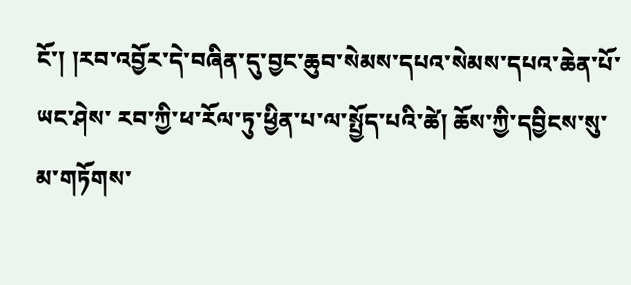ངོ་། །རབ་འབྱོར་དེ་བཞིན་དུ་བྱང་ཆུབ་སེམས་དཔའ་སེམས་དཔའ་ཆེན་པོ་ཡང་ཤེས་ རབ་ཀྱི་ཕ་རོལ་ཏུ་ཕྱིན་པ་ལ་སྤྱོད་པའི་ཚེ། ཆོས་ཀྱི་དབྱིངས་སུ་མ་གཏོགས་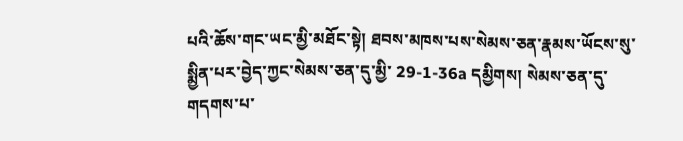པའི་ཆོས་གང་ཡང་མྱི་མཐོང་སྟེ། ཐབས་མཁས་པས་སེམས་ཅན་རྣམས་ཡོངས་སུ་སྨྱིན་པར་བྱེད་ཀྱང་སེམས་ཅན་དུ་མྱི་ 29-1-36a དམྱིགས། སེམས་ཅན་དུ་གདགས་པ་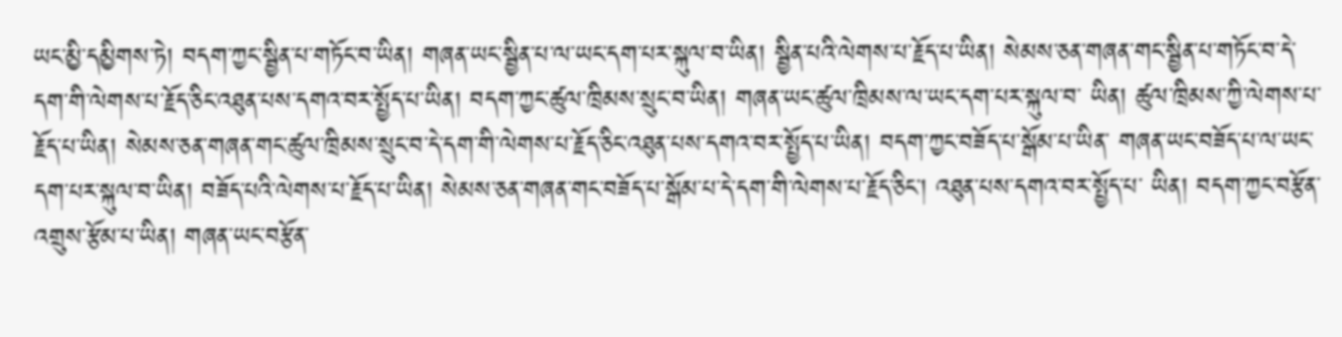ཡང་མྱི་དམྱིགས་ཏེ། བདག་ཀྱང་སྦྱིན་པ་གཏོང་བ་ཡིན། གཞན་ཡང་སྦྱིན་པ་ལ་ཡང་དག་པར་སྐུལ་བ་ཡིན། སྦྱིན་པའི་ལེགས་པ་རྗོད་པ་ཡིན། སེམས་ཅན་གཞན་གང་སྦྱིན་པ་གཏོང་བ་དེ་དག་གི་ལེགས་པ་རྗོད་ཅིང་འཐུན་པས་དགའ་བར་སྤྱོད་པ་ཡིན། བདག་ཀྱང་ཚུལ་ཁྲིམས་སྲུང་བ་ཡིན། གཞན་ཡང་ཚུལ་ཁྲིམས་ལ་ཡང་དག་པར་སྐུལ་བ་ ཡིན། ཚུལ་ཁྲིམས་ཀྱི་ལེགས་པ་རྗོད་པ་ཡིན། སེམས་ཅན་གཞན་གང་ཚུལ་ཁྲིམས་སྲུང་བ་དེ་དག་གི་ལེགས་པ་རྗོད་ཅིང་འཐུན་པས་དགའ་བར་སྤྱོད་པ་ཡིན། བདག་ཀྱང་བཟོད་པ་སྒོམ་པ་ཡིན་ གཞན་ཡང་བཟོད་པ་ལ་ཡང་དག་པར་སྐུལ་བ་ཡིན། བཟོད་པའི་ལེགས་པ་རྗོད་པ་ཡིན། སེམས་ཅན་གཞན་གང་བཟོད་པ་སྒོམ་པ་དེ་དག་གི་ལེགས་པ་རྗོད་ཅིང་། འཐུན་པས་དགའ་བར་སྤྱོད་པ་ ཡིན། བདག་ཀྱང་བརྩོན་འགྲུས་རྩོམ་པ་ཡིན། གཞན་ཡང་བརྩོན་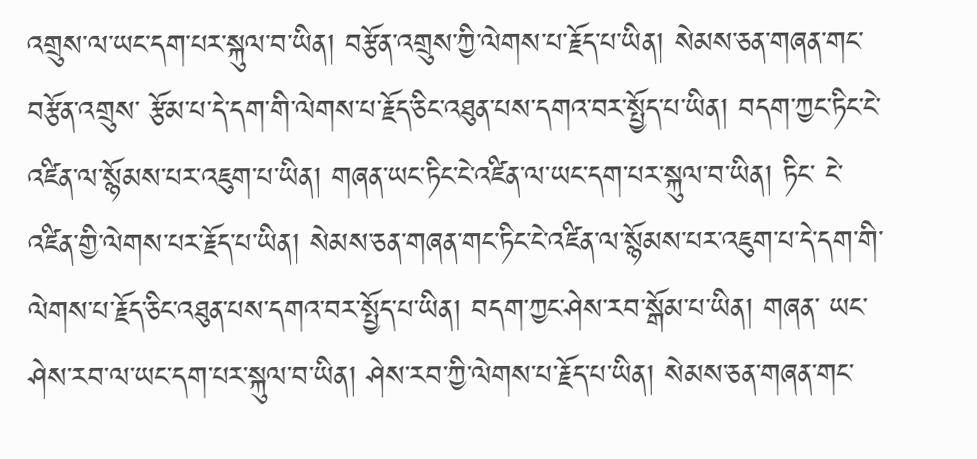འགྲུས་ལ་ཡང་དག་པར་སྐུལ་བ་ཡིན། བརྩོན་འགྲུས་ཀྱི་ལེགས་པ་རྗོད་པ་ཡིན། སེམས་ཅན་གཞན་གང་བརྩོན་འགྲུས་ རྩོམ་པ་དེ་དག་གི་ལེགས་པ་རྗོད་ཅིང་འཐུན་པས་དགའ་བར་སྤྱོད་པ་ཡིན། བདག་ཀྱང་ཏིང་ངེ་འཛིན་ལ་སྙོམས་པར་འཇུག་པ་ཡིན། གཞན་ཡང་ཏིང་ངེ་འཛིན་ལ་ཡང་དག་པར་སྐུལ་བ་ཡིན། ཏིང་ ངེ་འཛིན་གྱི་ལེགས་པར་རྗོད་པ་ཡིན། སེམས་ཅན་གཞན་གང་ཏིང་ངེ་འཛིན་ལ་སྙོམས་པར་འཇུག་པ་དེ་དག་གི་ལེགས་པ་རྗོད་ཅིང་འཐུན་པས་དགའ་བར་སྤྱོད་པ་ཡིན། བདག་ཀྱང་ཤེས་རབ་སྒོམ་པ་ཡིན། གཞན་ ཡང་ཤེས་རབ་ལ་ཡང་དག་པར་སྐུལ་བ་ཡིན། ཤེས་རབ་ཀྱི་ལེགས་པ་རྗོད་པ་ཡིན། སེམས་ཅན་གཞན་གང་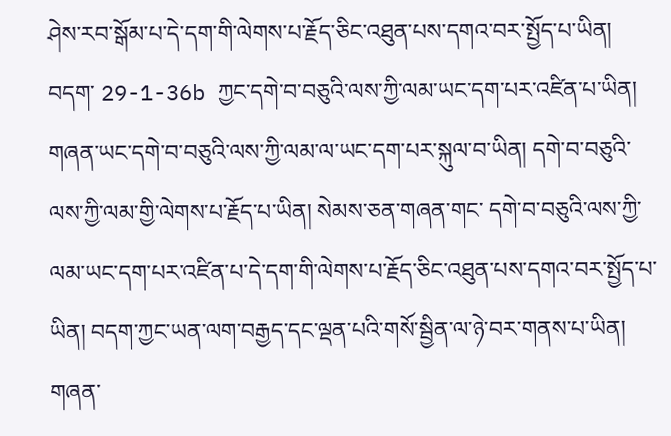ཤེས་རབ་སྒོམ་པ་དེ་དག་གི་ལེགས་པ་རྗོད་ཅིང་འཐུན་པས་དགའ་བར་སྤྱོད་པ་ཡིན། བདག་ 29-1-36b ཀྱང་དགེ་བ་བཅུའི་ལས་ཀྱི་ལམ་ཡང་དག་པར་འཛིན་པ་ཡིན། གཞན་ཡང་དགེ་བ་བཅུའི་ལས་ཀྱི་ལམ་ལ་ཡང་དག་པར་སྐུལ་བ་ཡིན། དགེ་བ་བཅུའི་ལས་ཀྱི་ལམ་གྱི་ལེགས་པ་རྗོད་པ་ཡིན། སེམས་ཅན་གཞན་གང་ དགེ་བ་བཅུའི་ལས་ཀྱི་ལམ་ཡང་དག་པར་འཛིན་པ་དེ་དག་གི་ལེགས་པ་རྗོད་ཅིང་འཐུན་པས་དགའ་བར་སྤྱོད་པ་ཡིན། བདག་ཀྱང་ཡན་ལག་བརྒྱད་དང་ལྡན་པའི་གསོ་སྦྱིན་ལ་ཉེ་བར་གནས་པ་ཡིན། གཞན་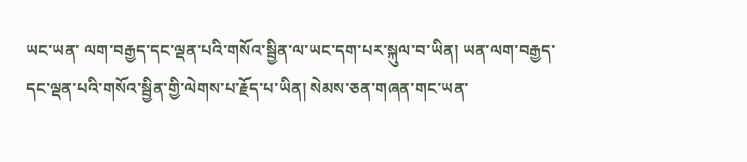ཡང་ཡན་ ལག་བརྒྱད་དང་ལྡན་པའི་གསོའ་སྦྱིན་ལ་ཡང་དག་པར་སྐུལ་བ་ཡིན། ཡན་ལག་བརྒྱད་དང་ལྡན་པའི་གསོའ་སྦྱིན་གྱི་ལེགས་པ་རྗོད་པ་ཡིན། སེམས་ཅན་གཞན་གང་ཡན་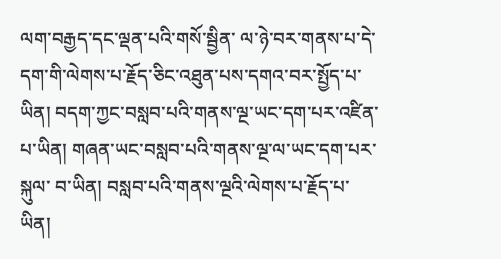ལག་བརྒྱད་དང་ལྡན་པའི་གསོ་སྦྱིན་ ལ་ཉེ་བར་གནས་པ་དེ་དག་གི་ལེགས་པ་རྗོད་ཅིང་འཐུན་པས་དགའ་བར་སྤྱོད་པ་ཡིན། བདག་ཀྱང་བསླབ་པའི་གནས་ལྔ་ཡང་དག་པར་འཛིན་པ་ཡིན། གཞན་ཡང་བསླབ་པའི་གནས་ལྔ་ལ་ཡང་དག་པར་སྐུལ་ བ་ཡིན། བསླབ་པའི་གནས་ལྔའི་ལེགས་པ་རྗོད་པ་ཡིན།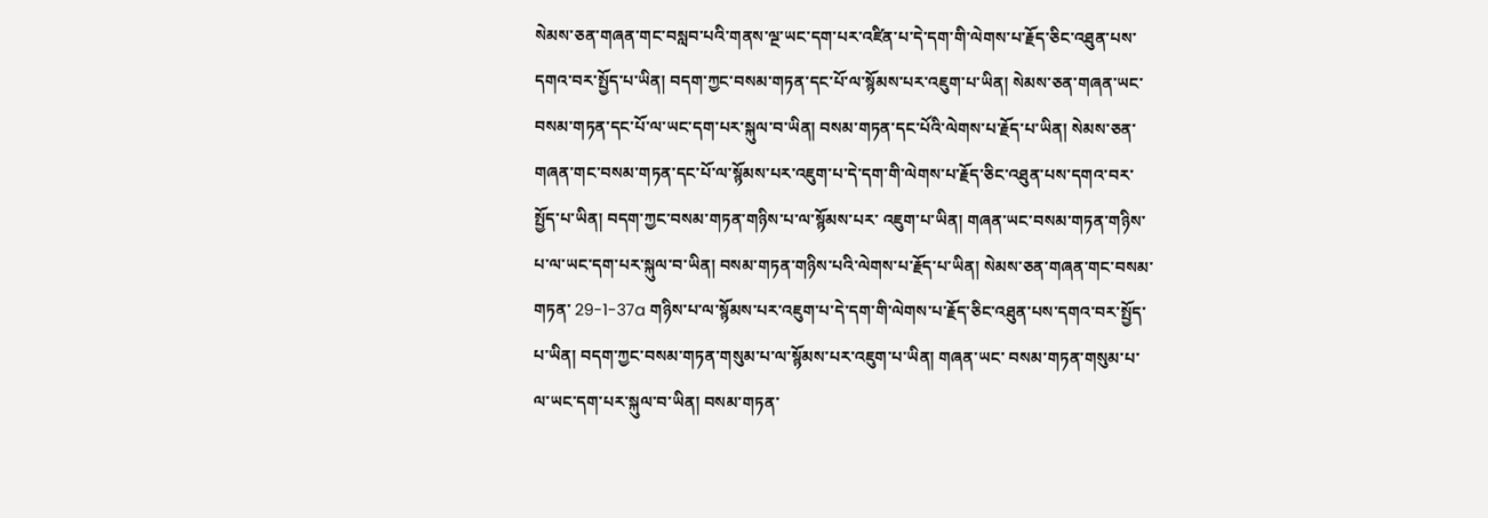སེམས་ཅན་གཞན་གང་བསླབ་པའི་གནས་ལྔ་ཡང་དག་པར་འཛིན་པ་དེ་དག་གི་ལེགས་པ་རྗོད་ཅིང་འཐུན་པས་དགའ་བར་སྤྱོད་པ་ཡིན། བདག་ཀྱང་བསམ་གཏན་དང་པོ་ལ་སྙོམས་པར་འཇུག་པ་ཡིན། སེམས་ཅན་གཞན་ཡང་བསམ་གཏན་དང་པོ་ལ་ཡང་དག་པར་སྐུལ་བ་ཡིན། བསམ་གཏན་དང་པོའི་ལེགས་པ་རྗོད་པ་ཡིན། སེམས་ཅན་གཞན་གང་བསམ་གཏན་དང་པོ་ལ་སྙོམས་པར་འཇུག་པ་དེ་དག་གི་ལེགས་པ་རྗོད་ཅིང་འཐུན་པས་དགའ་བར་སྤྱོད་པ་ཡིན། བདག་ཀྱང་བསམ་གཏན་གཉིས་པ་ལ་སྙོམས་པར་ འཇུག་པ་ཡིན། གཞན་ཡང་བསམ་གཏན་གཉིས་པ་ལ་ཡང་དག་པར་སྐུལ་བ་ཡིན། བསམ་གཏན་གཉིས་པའི་ལེགས་པ་རྗོད་པ་ཡིན། སེམས་ཅན་གཞན་གང་བསམ་གཏན་ 29-1-37a གཉིས་པ་ལ་སྙོམས་པར་འཇུག་པ་དེ་དག་གི་ལེགས་པ་རྗོད་ཅིང་འཐུན་པས་དགའ་བར་སྤྱོད་པ་ཡིན། བདག་ཀྱང་བསམ་གཏན་གསུམ་པ་ལ་སྙོམས་པར་འཇུག་པ་ཡིན། གཞན་ཡང་ བསམ་གཏན་གསུམ་པ་ལ་ཡང་དག་པར་སྐུལ་བ་ཡིན། བསམ་གཏན་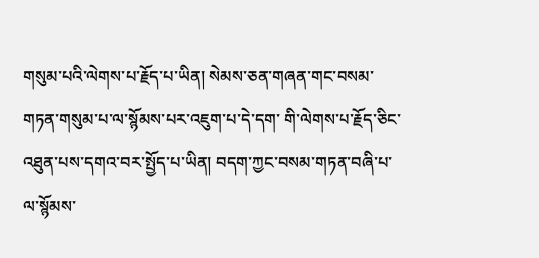གསུམ་པའི་ལེགས་པ་རྗོད་པ་ཡིན། སེམས་ཅན་གཞན་གང་བསམ་གཏན་གསུམ་པ་ལ་སྙོམས་པར་འཇུག་པ་དེ་དག་ གི་ལེགས་པ་རྗོད་ཅིང་འཐུན་པས་དགའ་བར་སྤྱོད་པ་ཡིན། བདག་ཀྱང་བསམ་གཏན་བཞི་པ་ལ་སྙོམས་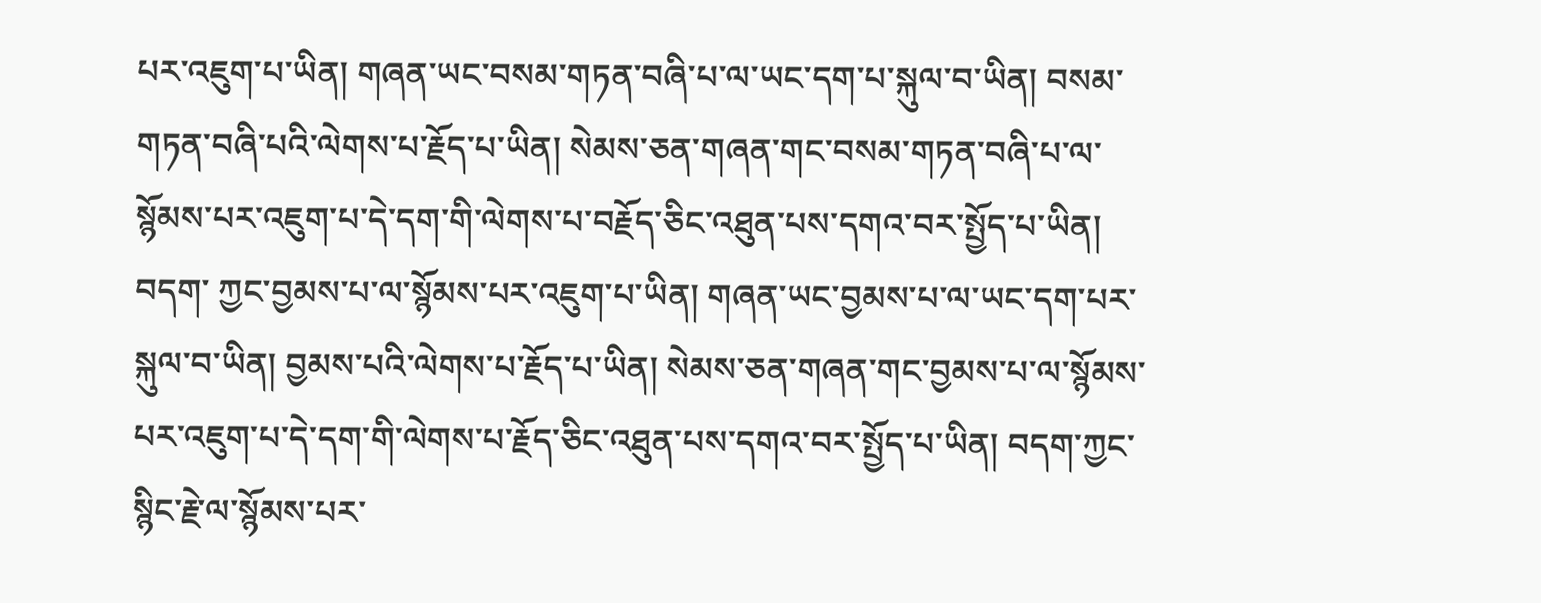པར་འཇུག་པ་ཡིན། གཞན་ཡང་བསམ་གཏན་བཞི་པ་ལ་ཡང་དག་པ་སྐུལ་བ་ཡིན། བསམ་གཏན་བཞི་པའི་ལེགས་པ་རྗོད་པ་ཡིན། སེམས་ཅན་གཞན་གང་བསམ་གཏན་བཞི་པ་ལ་སྙོམས་པར་འཇུག་པ་དེ་དག་གི་ལེགས་པ་བརྗོད་ཅིང་འཐུན་པས་དགའ་བར་སྤྱོད་པ་ཡིན། བདག་ ཀྱང་བྱམས་པ་ལ་སྙོམས་པར་འཇུག་པ་ཡིན། གཞན་ཡང་བྱམས་པ་ལ་ཡང་དག་པར་སྐུལ་བ་ཡིན། བྱམས་པའི་ལེགས་པ་རྗོད་པ་ཡིན། སེམས་ཅན་གཞན་གང་བྱམས་པ་ལ་སྙོམས་ པར་འཇུག་པ་དེ་དག་གི་ལེགས་པ་རྗོད་ཅིང་འཐུན་པས་དགའ་བར་སྤྱོད་པ་ཡིན། བདག་ཀྱང་སྙིང་རྗེ་ལ་སྙོམས་པར་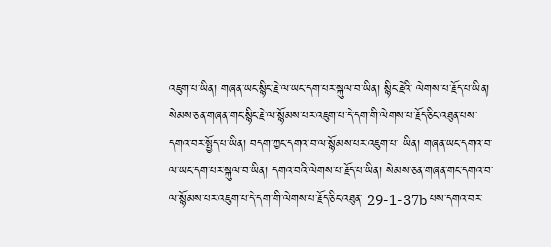འཇུག་པ་ཡིན། གཞན་ཡང་སྙིང་རྗེ་ལ་ཡང་དག་པར་སྐུལ་བ་ཡིན། སྙིང་རྗེའི་ ལེགས་པ་རྗོད་པ་ཡིན། སེམས་ཅན་གཞན་གང་སྙིང་རྗེ་ལ་སྙོམས་པར་འཇུག་པ་དེ་དག་གི་ལེགས་པ་རྗོད་ཅིང་འཐུན་པས་དགའ་བར་སྤྱོད་པ་ཡིན། བདག་ཀྱང་དགའ་བ་ལ་སྙོམས་པར་འཇུག་པ་ ཡིན། གཞན་ཡང་དགའ་བ་ལ་ཡང་དག་པར་སྐུལ་བ་ཡིན། དགའ་བའི་ལེགས་པ་རྗོད་པ་ཡིན། སེམས་ཅན་གཞན་གང་དགའ་བ་ལ་སྙོམས་པར་འཇུག་པ་དེ་དག་གི་ལེགས་པ་རྗོད་ཅིང་འཐུན་ 29-1-37b པས་དགའ་བར་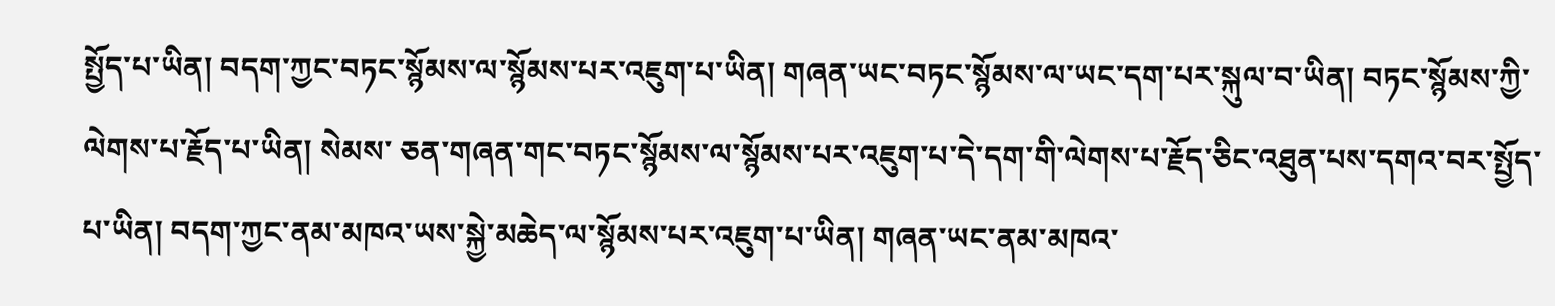སྤྱོད་པ་ཡིན། བདག་ཀྱང་བཏང་སྙོམས་ལ་སྙོམས་པར་འཇུག་པ་ཡིན། གཞན་ཡང་བཏང་སྙོམས་ལ་ཡང་དག་པར་སྐུལ་བ་ཡིན། བཏང་སྙོམས་ཀྱི་ལེགས་པ་རྗོད་པ་ཡིན། སེམས་ ཅན་གཞན་གང་བཏང་སྙོམས་ལ་སྙོམས་པར་འཇུག་པ་དེ་དག་གི་ལེགས་པ་རྗོད་ཅིང་འཐུན་པས་དགའ་བར་སྤྱོད་པ་ཡིན། བདག་ཀྱང་ནམ་མཁའ་ཡས་སྐྱེ་མཆེད་ལ་སྙོམས་པར་འཇུག་པ་ཡིན། གཞན་ཡང་ནམ་མཁའ་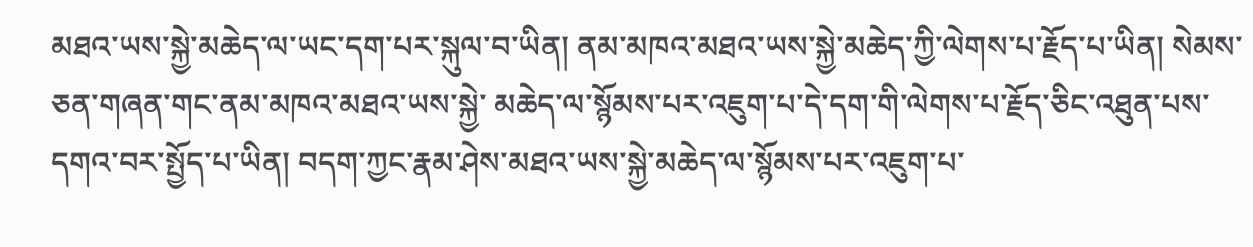མཐའ་ཡས་སྐྱེ་མཆེད་ལ་ཡང་དག་པར་སྐུལ་བ་ཡིན། ནམ་མཁའ་མཐའ་ཡས་སྐྱེ་མཆེད་ཀྱི་ལེགས་པ་རྗོད་པ་ཡིན། སེམས་ཅན་གཞན་གང་ནམ་མཁའ་མཐའ་ཡས་སྐྱེ་ མཆེད་ལ་སྙོམས་པར་འཇུག་པ་དེ་དག་གི་ལེགས་པ་རྗོད་ཅིང་འཐུན་པས་དགའ་བར་སྤྱོད་པ་ཡིན། བདག་ཀྱང་རྣམ་ཤེས་མཐའ་ཡས་སྐྱེ་མཆེད་ལ་སྙོམས་པར་འཇུག་པ་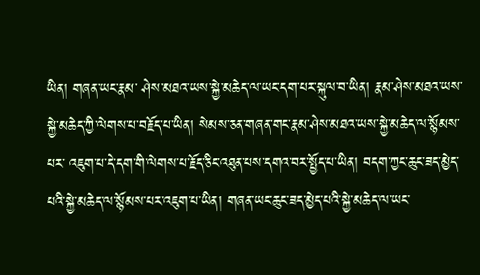ཡིན། གཞན་ཡང་རྣམ་ ཤེས་མཐའ་ཡས་སྐྱེ་མཆེད་ལ་ཡང་དག་པར་སྐུལ་བ་ཡིན། རྣམ་ཤེས་མཐའ་ཡས་སྐྱེ་མཆེད་ཀྱི་ལེགས་པ་བརྗོད་པ་ཡིན། སེམས་ཅན་གཞན་གང་རྣམ་ཤེས་མཐའ་ཡས་སྐྱེ་མཆེད་ལ་སྙོམས་པར་ འཇུག་པ་དེ་དག་གི་ལེགས་པ་རྗོད་ཅིང་འཐུན་པས་དགའ་བར་སྤྱོད་པ་ཡིན། བདག་ཀྱང་ཆུང་ཟད་མྱེད་པའི་སྐྱེ་མཆེད་ལ་སྙོམས་པར་འཇུག་པ་ཡིན། གཞན་ཡང་ཆུང་ཟད་མྱེད་པའི་སྐྱེ་མཆེད་ལ་ཡང་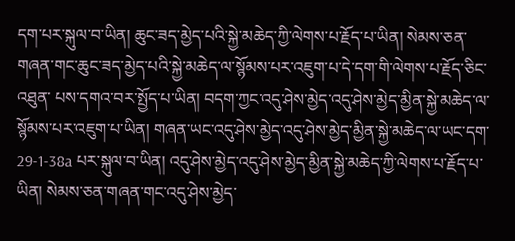དག་པར་སྐུལ་བ་ཡིན། ཆུང་ཟད་མྱེད་པའི་སྐྱེ་མཆེད་ཀྱི་ལེགས་པ་རྗོད་པ་ཡིན། སེམས་ཅན་གཞན་གང་ཆུང་ཟད་མྱེད་པའི་སྐྱེ་མཆེད་ལ་སྙོམས་པར་འཇུག་པ་དེ་དག་གི་ལེགས་པ་རྗོད་ཅིང་འཐུན་ པས་དགའ་བར་སྤྱོད་པ་ཡིན། བདག་ཀྱང་འདུ་ཤེས་མྱེད་འདུ་ཤེས་མྱེད་མྱིན་སྐྱེ་མཆེད་ལ་སྙོམས་པར་འཇུག་པ་ཡིན། གཞན་ཡང་འདུ་ཤེས་མྱེད་འདུ་ཤེས་མྱེད་མྱིན་སྐྱེ་མཆེད་ལ་ཡང་དག་ 29-1-38a པར་སྐུལ་བ་ཡིན། འདུ་ཤེས་མྱེད་འདུ་ཤེས་མྱེད་མྱིན་སྐྱེ་མཆེད་ཀྱི་ལེགས་པ་རྗོད་པ་ཡིན། སེམས་ཅན་གཞན་གང་འདུ་ཤེས་མྱེད་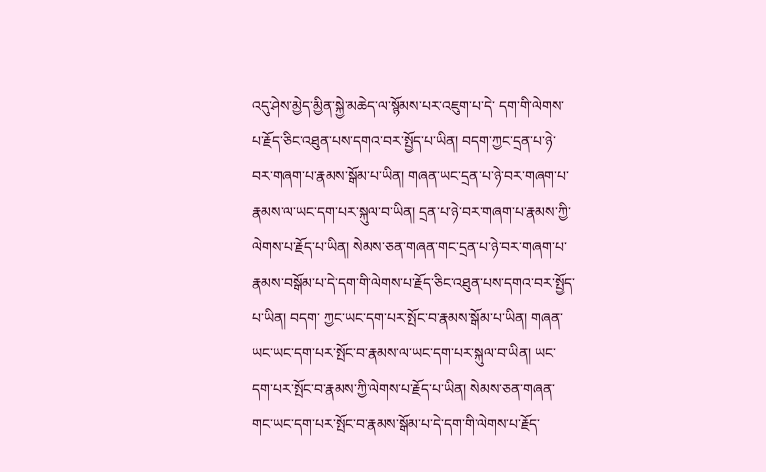འདུ་ཤེས་མྱེད་མྱིན་སྐྱེ་མཆེད་ལ་སྙོམས་པར་འཇུག་པ་དེ་ དག་གི་ལེགས་པ་རྗོད་ཅིང་འཐུན་པས་དགའ་བར་སྤྱོད་པ་ཡིན། བདག་ཀྱང་དྲན་པ་ཉེ་བར་གཞག་པ་རྣམས་སྒོམ་པ་ཡིན། གཞན་ཡང་དྲན་པ་ཉེ་བར་གཞག་པ་རྣམས་ལ་ཡང་དག་པར་སྐུལ་བ་ཡིན། དྲན་པ་ཉེ་བར་གཞག་པ་རྣམས་ཀྱི་ལེགས་པ་རྗོད་པ་ཡིན། སེམས་ཅན་གཞན་གང་དྲན་པ་ཉེ་བར་གཞག་པ་རྣམས་བསྒོམ་པ་དེ་དག་གི་ལེགས་པ་རྗོད་ཅིང་འཐུན་པས་དགའ་བར་སྤྱོད་པ་ཡིན། བདག་ ཀྱང་ཡང་དག་པར་སྤོང་བ་རྣམས་སྒོམ་པ་ཡིན། གཞན་ཡང་ཡང་དག་པར་སྤོང་བ་རྣམས་ལ་ཡང་དག་པར་སྐུལ་བ་ཡིན། ཡང་དག་པར་སྤོང་བ་རྣམས་ཀྱི་ལེགས་པ་རྗོད་པ་ཡིན། སེམས་ཅན་གཞན་ གང་ཡང་དག་པར་སྤོང་བ་རྣམས་སྒོམ་པ་དེ་དག་གི་ལེགས་པ་རྗོད་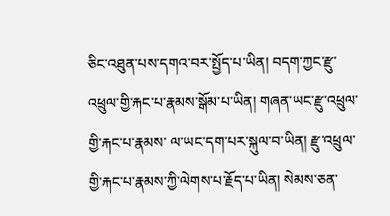ཅིང་འཐུན་པས་དགའ་བར་སྤྱོད་པ་ཡིན། བདག་ཀྱང་རྫུ་འཕྲུལ་གྱི་རྐང་པ་རྣམས་སྒོམ་པ་ཡིན། གཞན་ཡང་རྫུ་འཕྲུལ་གྱི་རྐང་པ་རྣམས་ ལ་ཡང་དག་པར་སྐུལ་བ་ཡིན། རྫུ་འཕྲུལ་གྱི་རྐང་པ་རྣམས་ཀྱི་ལེགས་པ་རྗོད་པ་ཡིན། སེམས་ཅན་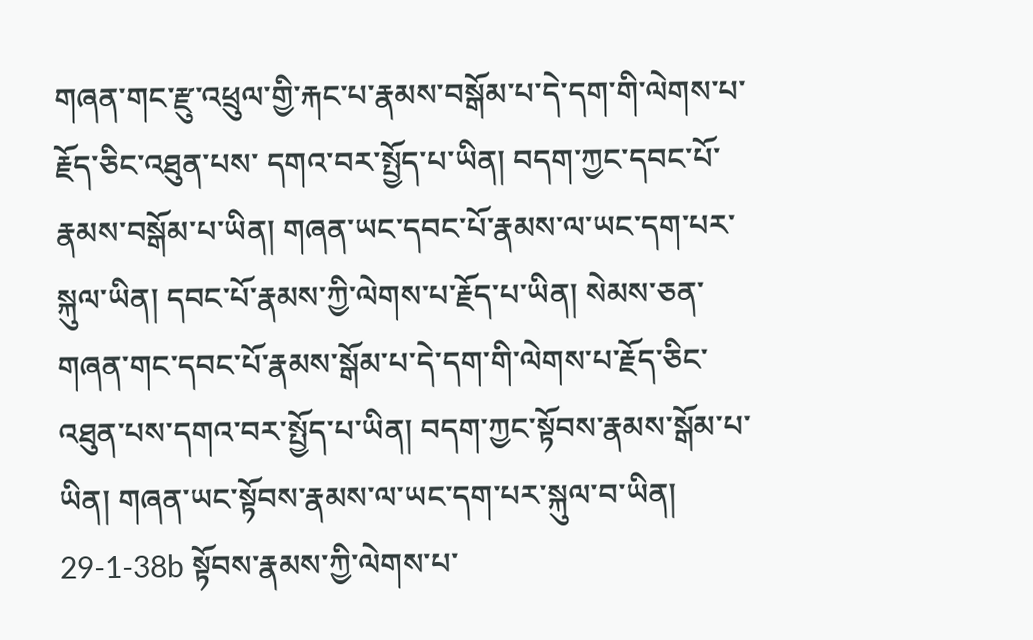གཞན་གང་རྫུ་འཕྲུལ་གྱི་རྐང་པ་རྣམས་བསྒོམ་པ་དེ་དག་གི་ལེགས་པ་རྗོད་ཅིང་འཐུན་པས་ དགའ་བར་སྤྱོད་པ་ཡིན། བདག་ཀྱང་དབང་པོ་རྣམས་བསྒོམ་པ་ཡིན། གཞན་ཡང་དབང་པོ་རྣམས་ལ་ཡང་དག་པར་སྐུལ་ཡིན། དབང་པོ་རྣམས་ཀྱི་ལེགས་པ་རྗོད་པ་ཡིན། སེམས་ཅན་ གཞན་གང་དབང་པོ་རྣམས་སྒོམ་པ་དེ་དག་གི་ལེགས་པ་རྗོད་ཅིང་འཐུན་པས་དགའ་བར་སྤྱོད་པ་ཡིན། བདག་ཀྱང་སྟོབས་རྣམས་སྒོམ་པ་ཡིན། གཞན་ཡང་སྟོབས་རྣམས་ལ་ཡང་དག་པར་སྐུལ་བ་ཡིན། 29-1-38b སྟོབས་རྣམས་ཀྱི་ལེགས་པ་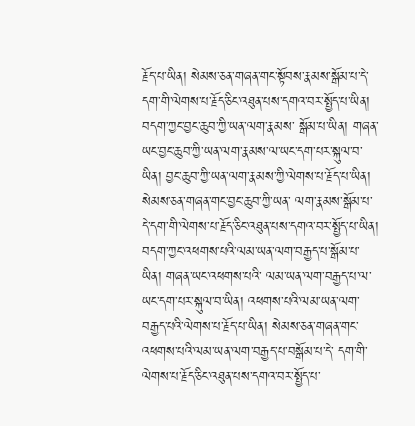རྗོད་པ་ཡིན། སེམས་ཅན་གཞན་གང་སྟོབས་རྣམས་སྒོམ་པ་དེ་དག་གི་ལེགས་པ་རྗོད་ཅིང་འཐུན་པས་དགའ་བར་སྤྱོད་པ་ཡིན། བདག་ཀྱང་བྱང་ཆུབ་ཀྱི་ཡན་ལག་རྣམས་ སྒོམ་པ་ཡིན། གཞན་ཡང་བྱང་ཆུབ་ཀྱི་ཡན་ལག་རྣམས་ལ་ཡང་དག་པར་སྐུལ་བ་ཡིན། བྱང་ཆུབ་ཀྱི་ཡན་ལག་རྣམས་ཀྱི་ལེགས་པ་རྗོད་པ་ཡིན། སེམས་ཅན་གཞན་གང་བྱང་ཆུབ་ཀྱི་ཡན་ ལག་རྣམས་སྒོམ་པ་དེ་དག་གི་ལེགས་པ་རྗོད་ཅིང་འཐུན་པས་དགའ་བར་སྤྱོད་པ་ཡིན། བདག་ཀྱང་འཕགས་པའི་ལམ་ཡན་ལག་བརྒྱད་པ་སྒོམ་པ་ཡིན། གཞན་ཡང་འཕགས་པའི་ ལམ་ཡན་ལག་བརྒྱད་པ་ལ་ཡང་དག་པར་སྐུལ་བ་ཡིན། འཕགས་པའི་ལམ་ཡན་ལག་བརྒྱད་པའི་ལེགས་པ་རྗོད་པ་ཡིན། སེམས་ཅན་གཞན་གང་འཕགས་པའི་ལམ་ཡན་ལག་བརྒྱད་པ་བསྒོམ་པ་དེ་ དག་གི་ལེགས་པ་རྗོད་ཅིང་འཐུན་པས་དགའ་བར་སྤྱོད་པ་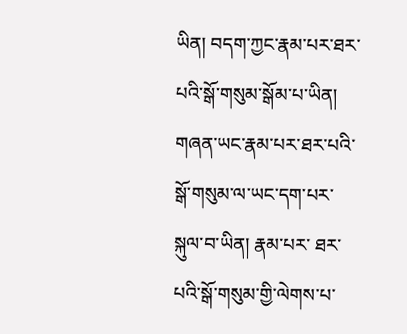ཡིན། བདག་ཀྱང་རྣམ་པར་ཐར་པའི་སྒོ་གསུམ་སྒོམ་པ་ཡིན། གཞན་ཡང་རྣམ་པར་ཐར་པའི་སྒོ་གསུམ་ལ་ཡང་དག་པར་སྐུལ་བ་ཡིན། རྣམ་པར་ ཐར་པའི་སྒོ་གསུམ་གྱི་ལེགས་པ་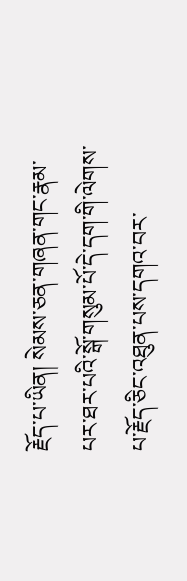རྗོད་པ་ཡིན། སེམས་ཅན་གཞན་གང་རྣམ་པར་ཐར་པའི་སྒོ་གསུམ་པོ་དེ་དག་གི་ལེགས་པ་རྗོད་ཅིང་འཐུན་པས་དགའ་བར་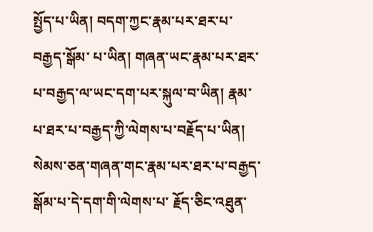སྤྱོད་པ་ཡིན། བདག་ཀྱང་རྣམ་པར་ཐར་པ་བརྒྱད་སྒོམ་ པ་ཡིན། གཞན་ཡང་རྣམ་པར་ཐར་པ་བརྒྱད་ལ་ཡང་དག་པར་སྐུལ་བ་ཡིན། རྣམ་པ་ཐར་པ་བརྒྱད་ཀྱི་ལེགས་པ་བརྗོད་པ་ཡིན། སེམས་ཅན་གཞན་གང་རྣམ་པར་ཐར་པ་བརྒྱད་སྒོམ་པ་དེ་དག་གི་ལེགས་པ་ རྗོད་ཅིང་འཐུན་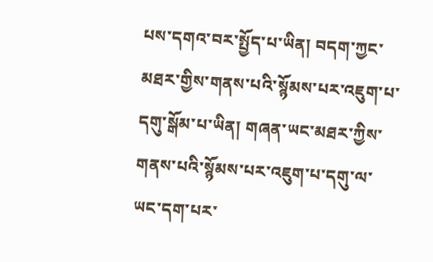པས་དགའ་བར་སྤྱོད་པ་ཡིན། བདག་ཀྱང་མཐར་གྱིས་གནས་པའི་སྙོམས་པར་འཇུག་པ་དགུ་སྒོམ་པ་ཡིན། གཞན་ཡང་མཐར་ཀྱིས་གནས་པའི་སྙོམས་པར་འཇུག་པ་དགུ་ལ་ཡང་དག་པར་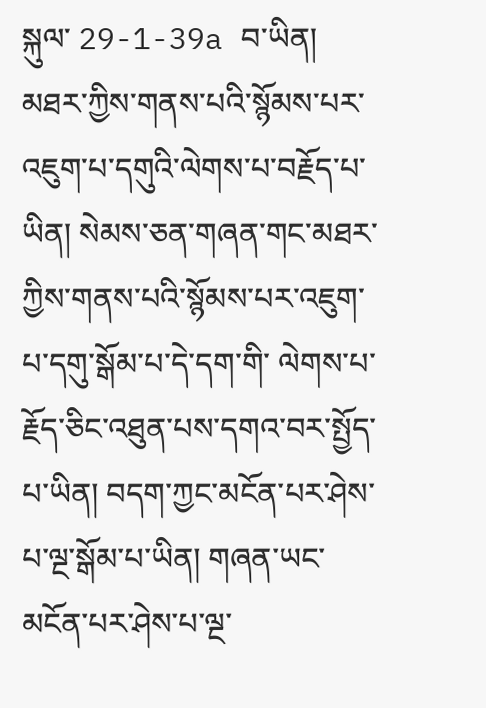སྐུལ་ 29-1-39a བ་ཡིན། མཐར་ཀྱིས་གནས་པའི་སྙོམས་པར་འཇུག་པ་དགུའི་ལེགས་པ་བརྗོད་པ་ཡིན། སེམས་ཅན་གཞན་གང་མཐར་ཀྱིས་གནས་པའི་སྙོམས་པར་འཇུག་པ་དགུ་སྒོམ་པ་དེ་དག་གི་ ལེགས་པ་རྗོད་ཅིང་འཐུན་པས་དགའ་བར་སྤྱོད་པ་ཡིན། བདག་ཀྱང་མངོན་པར་ཤེས་པ་ལྔ་སྒོམ་པ་ཡིན། གཞན་ཡང་མངོན་པར་ཤེས་པ་ལྔ་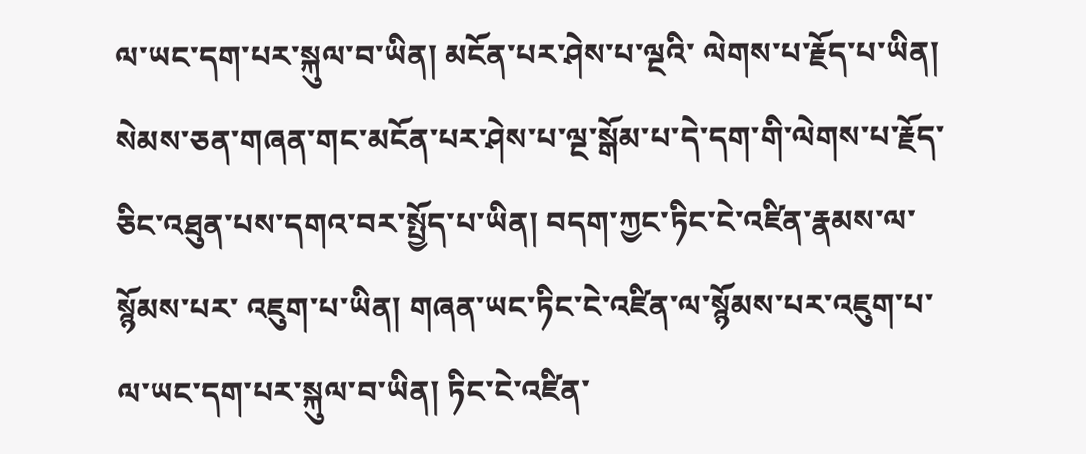ལ་ཡང་དག་པར་སྐུལ་བ་ཡིན། མངོན་པར་ཤེས་པ་ལྔའི་ ལེགས་པ་རྗོད་པ་ཡིན། སེམས་ཅན་གཞན་གང་མངོན་པར་ཤེས་པ་ལྔ་སྒོམ་པ་དེ་དག་གི་ལེགས་པ་རྗོད་ཅིང་འཐུན་པས་དགའ་བར་སྤྱོད་པ་ཡིན། བདག་ཀྱང་ཏིང་ངེ་འཛིན་རྣམས་ལ་སྙོམས་པར་ འཇུག་པ་ཡིན། གཞན་ཡང་ཏིང་ངེ་འཛིན་ལ་སྙོམས་པར་འཇུག་པ་ལ་ཡང་དག་པར་སྐུལ་བ་ཡིན། ཏིང་ངེ་འཛིན་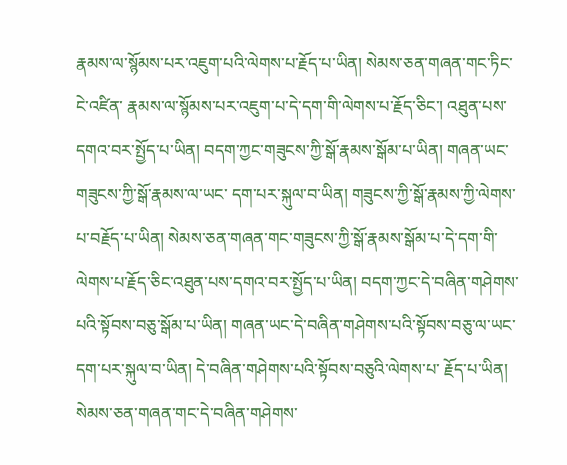རྣམས་ལ་སྙོམས་པར་འཇུག་པའི་ལེགས་པ་རྗོད་པ་ཡིན། སེམས་ཅན་གཞན་གང་ཏིང་ངེ་འཛིན་ རྣམས་ལ་སྙོམས་པར་འཇུག་པ་དེ་དག་གི་ལེགས་པ་རྗོད་ཅིང་། འཐུན་པས་དགའ་བར་སྤྱོད་པ་ཡིན། བདག་ཀྱང་གཟུངས་ཀྱི་སྒོ་རྣམས་སྒོམ་པ་ཡིན། གཞན་ཡང་གཟུངས་ཀྱི་སྒོ་རྣམས་ལ་ཡང་ དག་པར་སྐུལ་བ་ཡིན། གཟུངས་ཀྱི་སྒོ་རྣམས་ཀྱི་ལེགས་པ་བརྗོད་པ་ཡིན། སེམས་ཅན་གཞན་གང་གཟུངས་ཀྱི་སྒོ་རྣམས་སྒོམ་པ་དེ་དག་གི་ལེགས་པ་རྗོད་ཅིང་འཐུན་པས་དགའ་བར་སྤྱོད་པ་ཡིན། བདག་ཀྱང་དེ་བཞིན་གཤེགས་པའི་སྟོབས་བཅུ་སྒོམ་པ་ཡིན། གཞན་ཡང་དེ་བཞིན་གཤེགས་པའི་སྟོབས་བཅུ་ལ་ཡང་དག་པར་སྐུལ་བ་ཡིན། དེ་བཞིན་གཤེགས་པའི་སྟོབས་བཅུའི་ལེགས་པ་ རྗོད་པ་ཡིན། སེམས་ཅན་གཞན་གང་དེ་བཞིན་གཤེགས་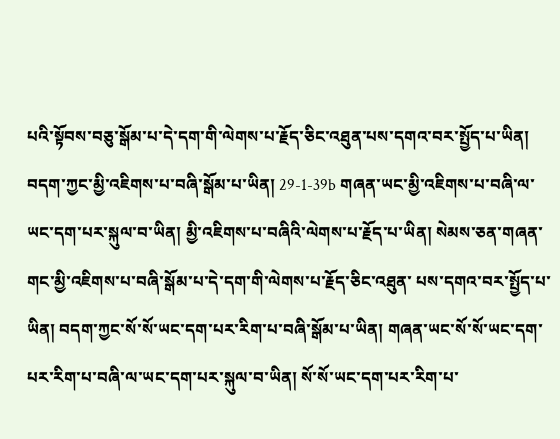པའི་སྟོབས་བཅུ་སྒོམ་པ་དེ་དག་གི་ལེགས་པ་རྗོད་ཅིང་འཐུན་པས་དགའ་བར་སྤྱོད་པ་ཡིན། བདག་ཀྱང་མྱི་འཇིགས་པ་བཞི་སྒོམ་པ་ཡིན། 29-1-39b གཞན་ཡང་མྱི་འཇིགས་པ་བཞི་ལ་ཡང་དག་པར་སྐུལ་བ་ཡིན། མྱི་འཇིགས་པ་བཞིའི་ལེགས་པ་རྗོད་པ་ཡིན། སེམས་ཅན་གཞན་གང་མྱི་འཇིགས་པ་བཞི་སྒོམ་པ་དེ་དག་གི་ལེགས་པ་རྗོད་ཅིང་འཐུན་ པས་དགའ་བར་སྤྱོད་པ་ཡིན། བདག་ཀྱང་སོ་སོ་ཡང་དག་པར་རིག་པ་བཞི་སྒོམ་པ་ཡིན། གཞན་ཡང་སོ་སོ་ཡང་དག་པར་རིག་པ་བཞི་ལ་ཡང་དག་པར་སྐུལ་བ་ཡིན། སོ་སོ་ཡང་དག་པར་རིག་པ་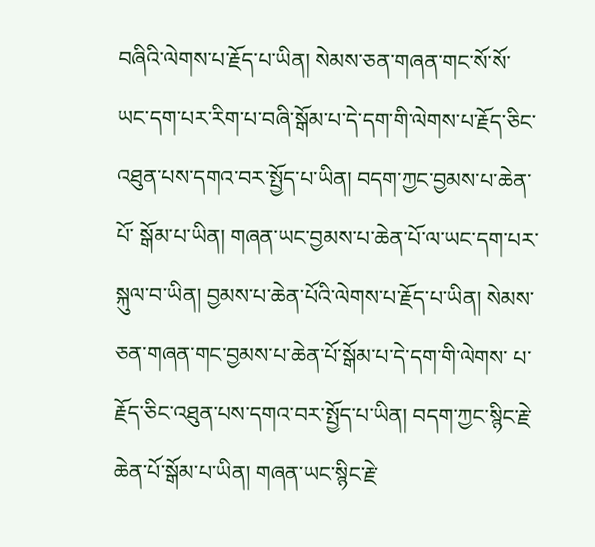བཞིའི་ལེགས་པ་རྗོད་པ་ཡིན། སེམས་ཅན་གཞན་གང་སོ་སོ་ཡང་དག་པར་རིག་པ་བཞི་སྒོམ་པ་དེ་དག་གི་ལེགས་པ་རྗོད་ཅིང་འཐུན་པས་དགའ་བར་སྤྱོད་པ་ཡིན། བདག་ཀྱང་བྱམས་པ་ཆེན་པོ་ སྒོམ་པ་ཡིན། གཞན་ཡང་བྱམས་པ་ཆེན་པོ་ལ་ཡང་དག་པར་སྐུལ་བ་ཡིན། བྱམས་པ་ཆེན་པོའི་ལེགས་པ་རྗོད་པ་ཡིན། སེམས་ཅན་གཞན་གང་བྱམས་པ་ཆེན་པོ་སྒོམ་པ་དེ་དག་གི་ལེགས་ པ་རྗོད་ཅིང་འཐུན་པས་དགའ་བར་སྤྱོད་པ་ཡིན། བདག་ཀྱང་སྙིང་རྗེ་ཆེན་པོ་སྒོམ་པ་ཡིན། གཞན་ཡང་སྙིང་རྗེ་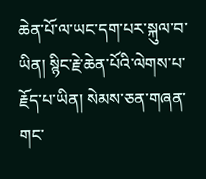ཆེན་པོ་ལ་ཡང་དག་པར་སྐུལ་བ་ཡིན། སྙིང་རྗེ་ཆེན་པོའི་ལེགས་པ་རྗོད་པ་ཡིན། སེམས་ཅན་གཞན་གང་